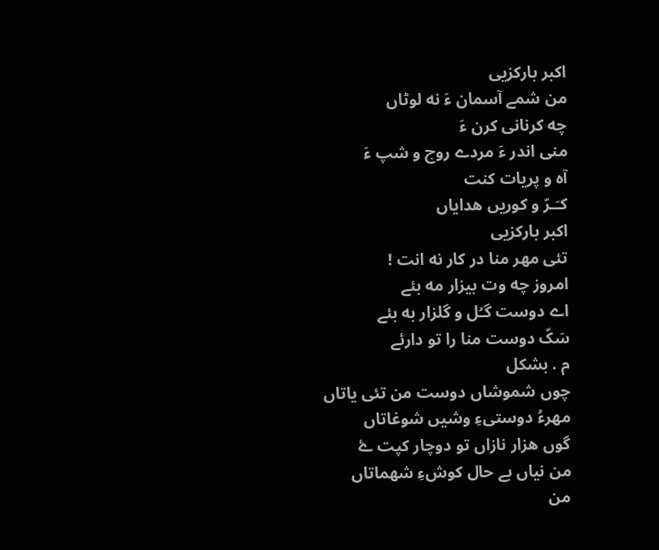اکبر بارکزیی
من شمے آسمان ءَ نه لوٹاں
چه کرنانی کرن ءَ
منی اندر ءَ مردے روچ و شپ ءَ
آه و پریات کنت
کـَـرّ و کوریں هدایاں
اکبر بارکزیی
تئی مهر منا در کار نه انت !
امروز چه وت بیزار مه بئے
اے دوست گـُل و گلزار به بئے
سَکّ دوست منا را تو دارئے
م . بشکل
چوں شموشاں دوست من تئی یاتاں
مهرءُ دوستیءِ وشیں شوغاتاں
گوں هزار نازاں تو دوچار کپت ۓ
من نیاں بے حال کوشءِ شهماتاں
من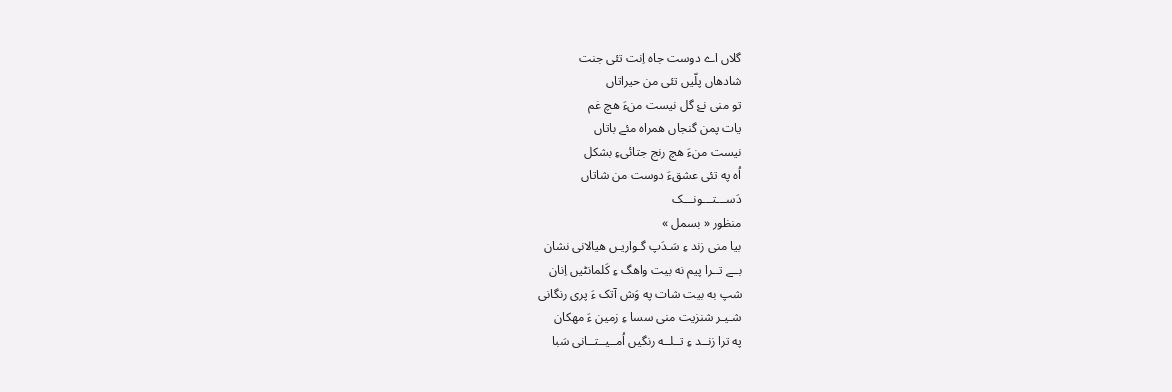گلاں اے دوست جاه اِنت تئی جنت
شادهاں پلّیں تئی من حیراتاں
تو منی نۓ گل نیست منءَ هچ غم
یات پمن گنجاں همراه مئے باتاں
نیست منءَ هچ رنج جتائیءِ بشکل
اُه په تئی عشقءَ دوست من شاتاں
دَســـتـــونـــک
منظور « بسمل »
بیا منی زند ءِ سَـدَپ گـواریـں هیالانی نشان
بــے تــرا پیم نه بیت واهگ ءِ کَلمانٹیں اِنان
شپ به بیت شات په وَش آتک ءَ پری رنگانی
شـیـر شنزیت منی سسا ءِ زمین ءَ مهکان
په ترا زنــد ءِ تــلــه رنگیں اُمــیــتــانی سَبا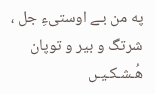په من بـے اوستیءِ جل ، شرتگ و بیر و توپان
هُـشـکـیـں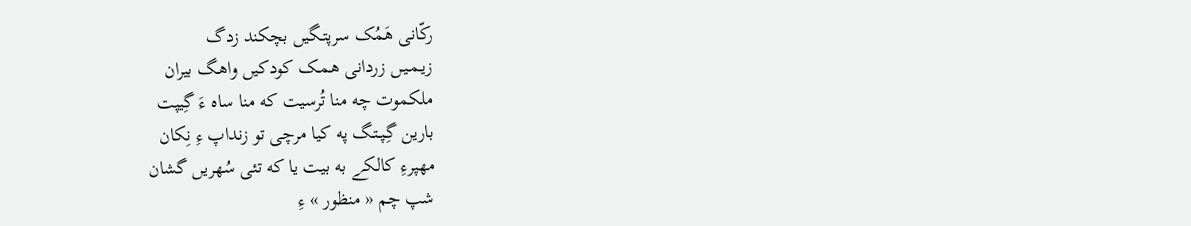رکّانی هَمُک سرپتـگیں بچکند زدگ
زیـمـیـں زردانی هـمـک کودکیں واهـگ بیران
ملکموت چه منا تُرسیت که منا ساه ءَ گِیپت
بارین گِـپـتـگ په کیا مرچی تو زنداپ ءِ نِکان
مهپرءِ کالکے به بیت یا که تئی سُهریں گشان
شپ چم « منظور » ءِ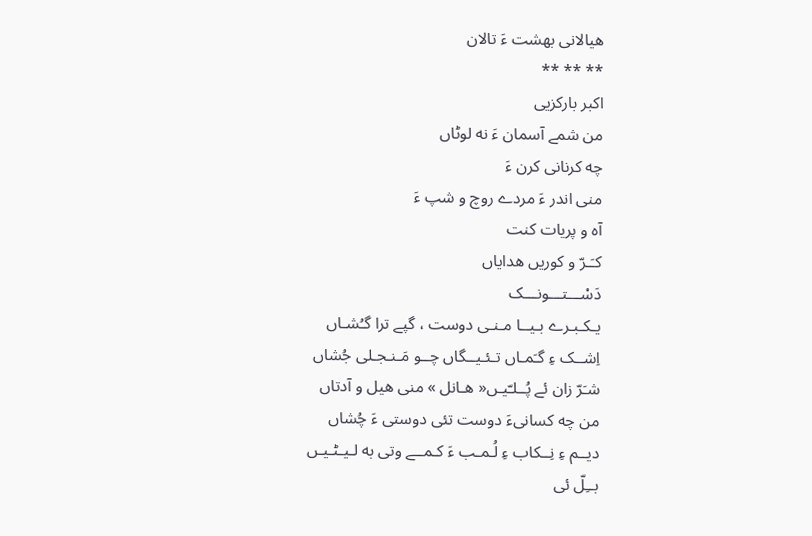هیالانی بهشت ءَ تالان
** ** **
اکبر بارکزیی
من شمے آسمان ءَ نه لوٹاں
چه کرنانی کرن ءَ
منی اندر ءَ مردے روچ و شپ ءَ
آه و پریات کنت
کـَـرّ و کوریں هدایاں
دَسْـــتـــونـــک
یـکـبـرے بـیــا مـنـی دوست ، گپے ترا گـُشـاں
اِشــک ءِ گـَمـاں تـئـیــگاں چــو مَـنـجـلی جُشاں
شـَرّ زان ئے پُــلـّیـں« هـانل » منی هیل و آدتاں
من چه کسانیءَ دوست تئی دوستی ءَ چُشاں
دیــم ءِ نِــکاب ءِ لُـمـب ءَ کـمــے وتی به لـیـٹـیـں
بــِلّ ئی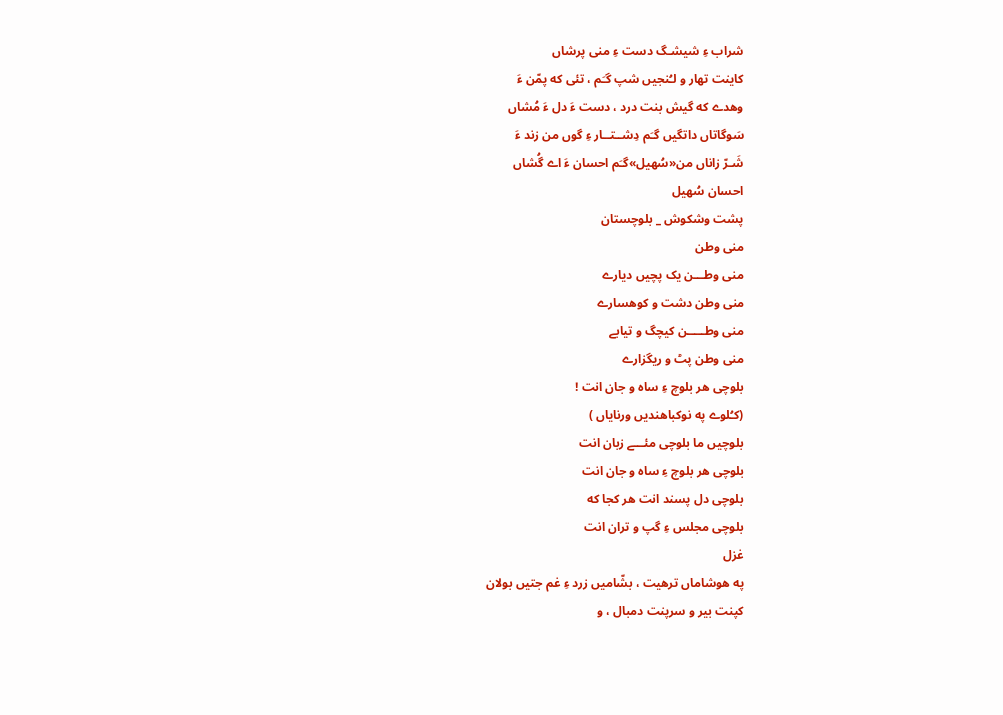شراب ءِ شیشـگ دست ءِ منی پرشاں
کاینت تهار و لـُنجیں شپ گـَم ، تئی که پمّن ءَ
وهدے که گیش بنت درد ، دست ءَ دل ءَ مُشاں
سَوگاتاں داتگیں گـَم دِشــتــار ءِ گوں من زند ءَ
شَـرّ زاناں من«سُهیل»گـَم احسان ءَ اے گُشاں
احسان سُهیل
پشت وشکوش _ بلوچستان
منی وطن
منی وطـــن یک پچیں دیارے
منی وطن دشت و کوھسارے
منی وطـــــن کیچگ و تیابے
منی وطن پٹ و ریگزارے
بلوچی هر بلوچ ءِ ساه و جان انت !
(کـُلوے په نوکباهندیں ورنایاں )
بلوچیں ما بلوچی مئـــے زبان انت
بلوچی هر بلوچ ءِ ساه و جان انت
بلوچی دل پسند انت هر کجا که
بلوچی مجلس ءِ گپ و تران انت
غزل
په هوشاماں ترهیت ، بشّامیں زرد ءِ غم جتیں بولان
کپنت بیر و سرپنت دمبال ، و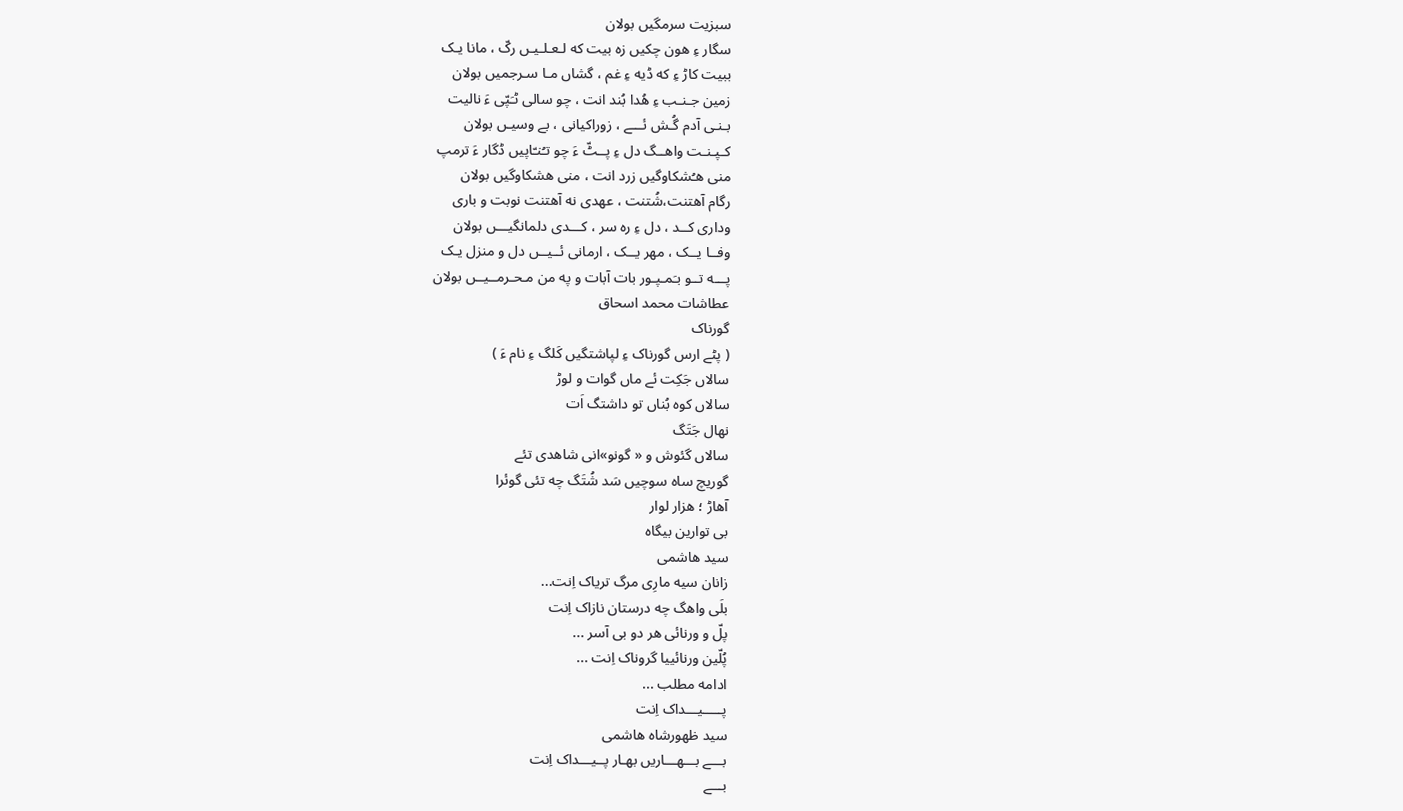سبزیت سرمگیں بولان
سگار ءِ هون چکیں زه بیت که لـعـلـیـں رکّ ، مانا یـک
ببیت کاڑ ءِ که ڈیه ءِ غم ، گشاں مـا سـرجمیں بولان
زمین جـنـب ءِ هُدا بُند انت ، چو سالی ٹـَپّی ءَ نالیت
بـنـی آدم گُـش ئـــے ، زوراکیانی ، بے وسیـں بولان
کـپـنـت واهــگ دل ءِ پــٹّ ءَ چو تـُنـّاپیں ڈگار ءَ ترمپ
منی هـُشکاوگیں زرد انت ، منی هشکاوگیں بولان
رگام آهتنت،شُتنت ، عهدی نه آهتنت نوبت و باری
وداری کــد ، دل ءِ ره سر ، کـــدی دلمانگیـــں بولان
وفــا یــک ، مهر یــک ، ارمانی ئــیــں دل و منزل یـک
پـــه تــو بـَمـپـور بات آبات و په من مـحـرمــیــں بولان
عطاشات محمد اسحاق
گورناک
( پٹے ارس گورناک ءِ لپاشتگیں کَلگ ءِ نام ءَ )
سالاں جَکِت ئے ماں گوات و لوڑ
سالاں کوه بُناں تو داشتگ اَت
نهال جَتَگ
سالاں گئوش و « گونو»انی شاهدی تئے
گوریچ ساه سوچیں سَد شُتَگ چه تئی گوئرا
آهاڑ ؛ هزار لوار
بی توارین بیگاه
سید هاشمی
زانان سیه مارِی مرگ تریاک اِنت...
بلَی واهگ چه درستان نازاک اِنت
پلّ و ورنائی هر دو بی آسر ...
پُلّین ورنائییا گروناک اِنت ...
ادامه مطلب ...
پـــــیـــداک اِنت
سید ظهورشاه هاشمی
بـــے بـــهـــاریں بهـار پــیـــداک اِنت
بـــے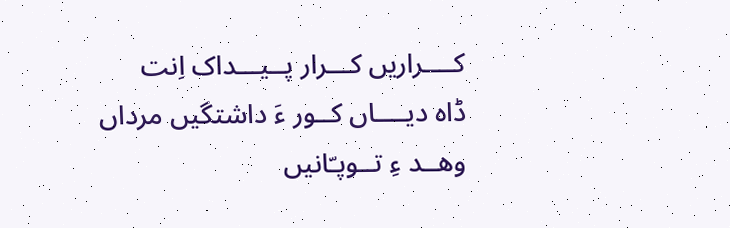کــــراریں کـــرار پــیـــداک اِنت
ڈاه دیــــاں کــور ءَ داشتگیں مرداں
وهــد ءِ تــوپـّانیں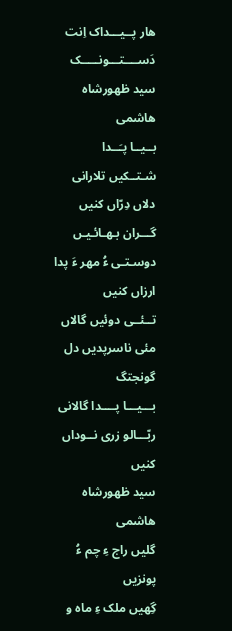هار پــیـــداک اِنت
دَســــتـــونـــــک
سید ظهورشاه هاشمی
بــیــا پـَــدا شـتــکیں تلارانی دلاں دِرّاں کنیں
گـــران بـھـائـیـں دوسـتـی ءُ مھر ءَ پدا ارزاں کنیں
تــئــی دوئیں گالاں مئی ناسرپدیں دل گونجتگ
بـــیـــا پــــدا گالانی ربّـــالو زری نــوداں کنیں
سید ظهورشاه هاشمی
گلیں راج ءِ چم ءُ پونزیں
گِهیں ملک ءِ ماه و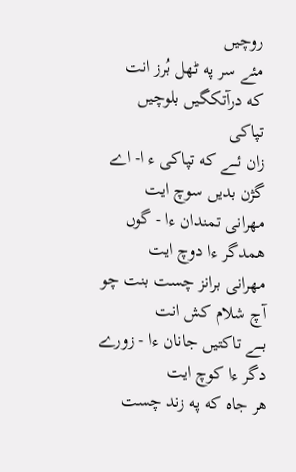روچیں
مئے سر په ٹهل بُرز انت
که درآتکگیں بلوچیں
تپاکی
زان ئـــے که تپاکی ء ا- اے گژن بدیں سوچ ایت
مهرانی تمندان ءا - گوں همدگر ءا دوچ ایت
مهرانی برانز چست بنت چو آچ شلام کش انت
بـــے تاکتیں جانان ءا - زورے دگر ءا کوچ ایت
هر جاه که په زند چست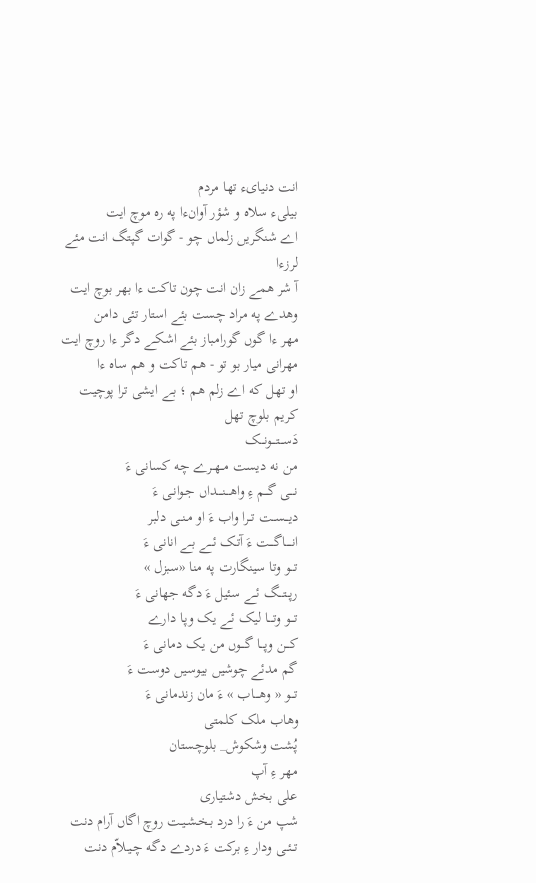انت دنیایء تها مردم
بیلیء سلاه و شؤر آوانءا په ره موچ ایت
اے شنگریں زلماں چو - گوات گپتگ انت مئے لرزءا
آ شر همے زان انت چون تاکت ءا بهر بوچ ایت
وهدے په مراد چست بئے استار تئی دامن
مهر ءا گوں گورامباز بئے اشکـے دگر ءا روچ ایت
مهرانی میار بو تو - هم تاکت و هم ساه ءا
او تهل که اے زلم هم ؛ بـے ایشی ترا پوچیت
کریم بلوچ تهل
دَســـتـــونـــک
من نه دیست مــهــرے چه کسانی ءَ
نـــی گـــم ءِ واهـــنــــداں جـوانـی ءَ
دیـــســت تــرا واب ءَ او مـنــی دلبر
انـــــاگـــت ءَ آتـک ئـــے بـے انانی ءَ
تـــو وتا سینگارت په منا «سبزل »
رپــتـــگ ئــے سئیل ءَ دگه جهانی ءَ
تـــو وتــــا لیک ئـے یک وپـا دارے
کـــن وپـــا گـــوں من یـک دمانی ءَ
گم مدئے چوشیں بیوسیں دوست ءَ
تـــو « وهــــاب » ءَ مان زندمانی ءَ
وهاب ملک کلمتی
پُشت وشکوش_ بلوچستان
مهر ءِ آپ
علی بخش دشتیاری
شپ من ءَ را درد بـخـشـیـت روچ اگاں آرام دنت
تــئــی ودار ءِ برکت ءَ دردے دگه چـیـلاّم دنت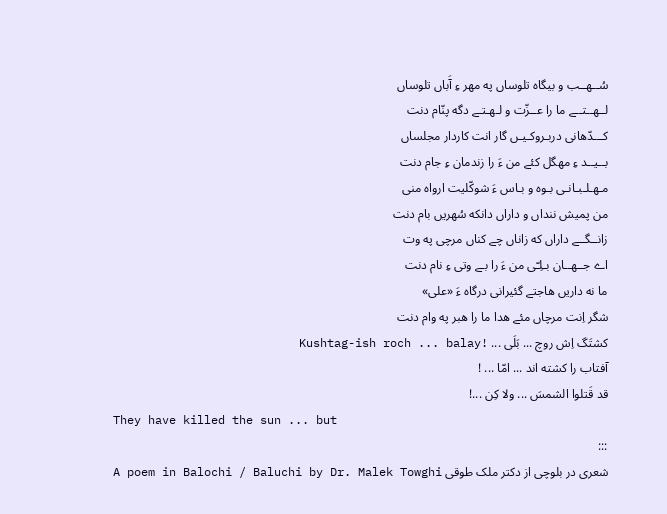سُــهــب و بیگاه تلوساں په مهر ءِ آَباں تلوساں
لــهــتــے ما را عــزّت و لـهـتـے دگه پنّام دنت
کـــدّهانی دربـروکـیـں گار انت کاردار مجلساں
بــیــد ءِ مهگل کئے من ءَ را زندمان ءِ جام دنت
مـهـلـبـانـی بـوه و بـاس ءَ شوکّلیت ارواه منی
من پمیش ننداں و داراں دانکه سُهریں بام دنت
زانــگــے داراں که زاناں چے کناں مرچی په وت
اے جــهــان بـلِـّی من ءَ را بـے وتی ءِ نام دنت
ما نه داریں هاجتے گئیرانی درگاه ءَ «علی»
شگر اِنت مرچاں مئے هدا ما را هبر په وام دنت
کشتَگ اِش روچ ... بَلَی ... !Kushtag-ish roch ... balay
آفتاب را کشته اند ... امّا ... !
قد قَتلوا الشمسَ ... ولا کِن ...!
They have killed the sun ... but
:::
شعری در بلوچی از دکتر ملک طوقی A poem in Balochi / Baluchi by Dr. Malek Towghi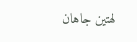لهتین جاهان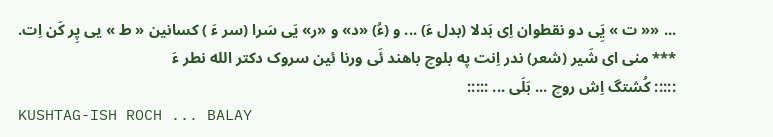... «« ت » یَِی دو نقطوان اِی بَدلا (بدل ءَ) ... و (ءُ) «د» و «ر» یَی سَرا (سر ءَ ) کسانین « ط » یی پِر کَن اِت.
*** منی ای شَیر (شعر) ندر اِنت په بلوچ باهند ئَی ورنا ئین سروک دکتر الله نطر ءَ
::::: کُشتگ اِش روچ ... بَلَی ... :::::
KUSHTAG-ISH ROCH ... BALAY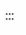:::